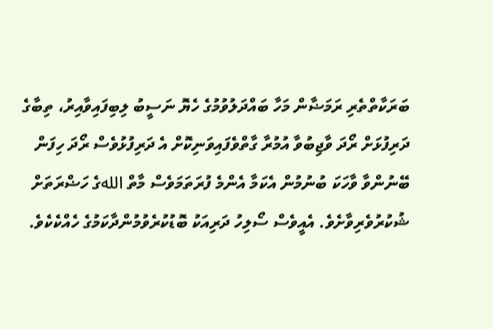ބަރަކާތްތެރި ރަމަޟާން މަހާ ބައްދަލުވުމުގެ ހެޔޮ ނަސީބު ލިބިފައިވާއިރު، ތިބާގެ ދަރިފުޅަށް ރޯދަ ވާޖިބުވާ އުމުރާ ގާތްވެފައިވަނިކޮށް އެ ދަރިފުޅުވެސް ރޯދަ ހިފަން ބޭނުންވާ ވާހަކަ ބުނުމުން އެކަމާ އެންމެ ފުރަތަމަވެސް މާތް اللهގެ ހަޟްރަތަށް ޝުކުރުވެރިވާށެވެ. އެއީވެސް ސޯލިހު ދަރިއަކު ބޮޑުކުރެވުމުންދާކަމުގެ ހެއްކެކެވެ.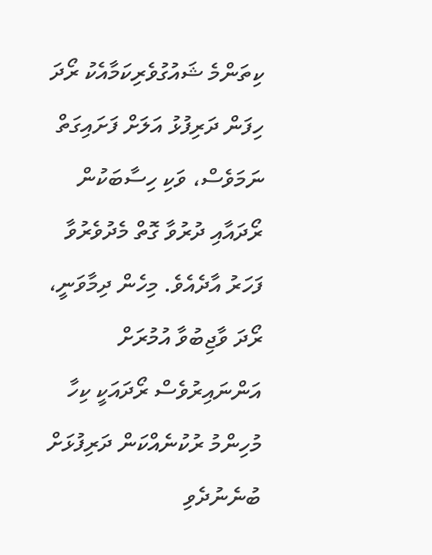ކިތަންމެ ޝައުގުވެރިކަމާއެކު ރޯދަ ހިފަން ދަރިފުޅު އަލަށް ފަށައިގަތް ނަމަވެސް، ވަކި ހިސާބަކުން ރޯދައާއި ދުރުވާ ގޮތް މެދުވެރުވާ ފަހަރު އާދެއެވެ. މިހެން ދިމާވަނީ، ރޯދަ ވާޖިބުވާ އުމުރަށް އަންނައިރުވެސް ރޯދައަކީ ކިހާ މުހިންމު ރުކުނެއްކަން ދަރިފުޅަށް ބުނެނުދެވި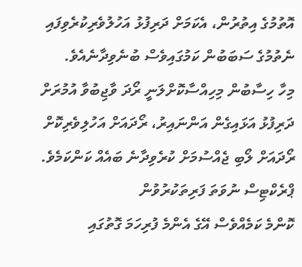އޮތުމުގެ އިތުރުން، އެކަމަށް ދަރިފުޅު އަހުލުވެރިކުރެވިފައި ނެތުމުގެ ސަބަބުން ކަމުގައިވެސް ބުނެވިދާނެއެވެ.
މިހާ ހިސާބުން މިހިއްސާކޮށްލަނީ ރޯދަ ވާޖިބުވާ އުމުރަށް ދަރިފުޅު އަޅައިގެން އަންނައިރު، ރޯދައަށް އަހުލިވެރިކޮށް ރޯދައަށް ލޯބި ޖެއްސުމަށް ކުރެވިދާނެ ބައެއް ކަންކަމެވެ.
ޕްރެކްޓިސް ނުވަތަ ފަރިތަކުރުވުން
ކޮންމެ ކަމެއްވެސް އޭގެ އެންމެ ފުރިހަމަ ގޮތުގައި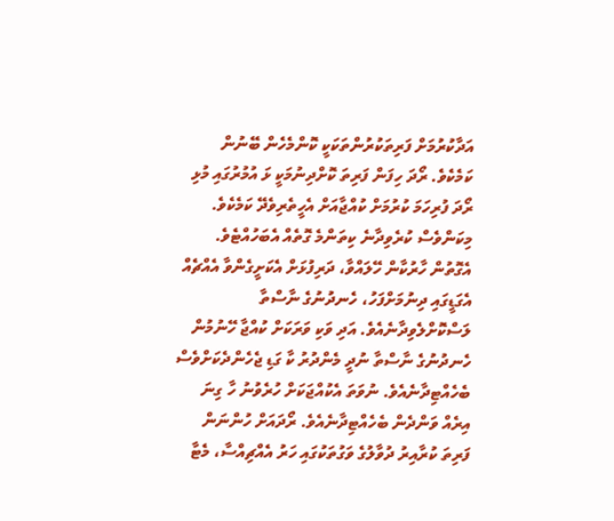އަދާކުރުމަށް ފަރިތަކުރުންތަކަކީ ކޮންމެހެން ބޭނުން ކަމެކެވެ. ރޯދަ ހިފަން ފަރިތަ ކޮށްދިނުމަކީ ޅަ އުމުރުގައި މުޅި ރޯދަ ފުރިހަމަ ކުރުމަށް ކުއްޖާއަށް އެހީތެރިވެދޭ ކަމެކެވެ. މިކަންވެސް ކުރެވިދާނެ ކިތަންމެ ގޮތެއް އެބަހުއްޓެވެ. އެގޮތުން ހާރުކާން ހޭލައްވާ، ދަރިފުޅަށް އެކަށީގެންވާ އެއްޗެއް އެގަޑީގައި ދިނުމަށްފަހު، ހެނދުނުގެ ނާސްތާ ލަސްކޮށްލެވިދާނެއެވެ. އަދި ވަކި ވަރަކަށް ކުއްޖާ ހޭނުމުން ހެނދުނުގެ ނާސްތާ ނުދީ މެންދުރު ކާ ގަޑި ޖެހެންދެކަށްވެސް ބެހެއްޓިދާނެއެވެ. ނުވަތަ އެކުއްޖަކަށް ހުރެވުނު ހާ ގިނަ އިރެއް ވަންދެން ބެހެއްޓިދާނެއެވެ. ރޯދައަށް ހުންނަން ފަރިތަ ކުރާއިރު ދުވާލުގެ ވަގުތަކުގައި ހަރު އެއްޗިއްސާ، މެޓާ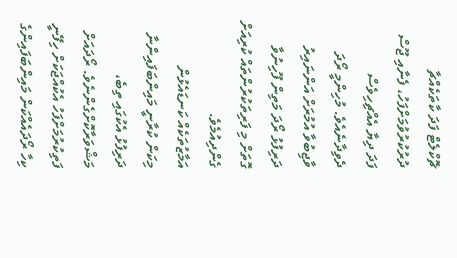ޗޮކްލެޓް ފަދަ ކާތަކެއްޗާ ދުރުކުރުވުމަށްފަހު، ފެނާއި ޖޫސް ފަދަ ދިޔާ އެއްޗިހިވެސް ދެވިދާނެއެވެ. މުހިންމީ ރޯދަ ވާޖިބުވާ އުމުރަށް އަންނައިރު ދަރިފުޅު ރޯދަ މަތިން ފޫހިނުވާ ގޮތަށް މި ފަރިތަކުރުންތައް ކުރިއަށް ގެންދިއުމެވެ.
އަމާޒުތަކެއް ކަނޑައެޅުން
މިކަން ކުރާނީ މައިންބަފައިންނާ ދަރިފުޅު އެކުގައި ތިބެ، މަޝްވަރާކޮށްގެންނެވެ. ރޯދައަށް ފަތިކުރުމަށްފަހު އެކުއްޖަކަށް ހިފޭނީ ކިހާ ރޯދައެއްކަން މައިންބަފައިންގެ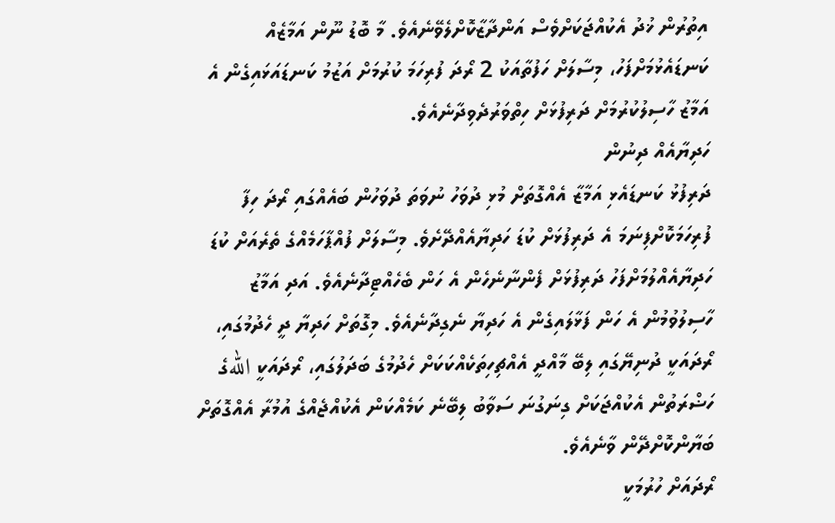އިތުރުން ޚުދު އެކުއްޖަކަށްވެސް އަންދާޒާކޮށްލެވޭނެއެވެ. މާ ބޮޑު ނޫން އަމާޒެއް ކަނޑައެޅުމަށްފަހު، މިސާލަށް ހަފުތާއަކު 2 ރޯދަ ފުރިހަމަ ކުރުމަށް އަޒުމު ކަނޑައަޅައިގެން އެ އަމާޒު ހާސިލުކުރުމަށް ދަރިފުޅަށް ހިތްވަރުދެވިދާނެއެވެ.
ހަދިޔާއެއް ދިނުން
ދަރިފުޅު ކަނޑައެޅި އަމާޒާ އެއްގޮތަށް މުޅި ދުވަހު ނުވަތަ ދުވަހުން ބައެއްގައި ރޯދަ ހިފާ ފުރިހަމަކޮށްފިނަމަ އެ ދަރިފުޅަށް ކުޑަ ހަދިޔާއެއްދޭށެވެ. މިސާލަށް ފުއްޕާހަމެއްގެ ތެރެއަށް ކުޑަ ހަދިޔާއެއްލުމަށްފަހު ދަރިފުޅަށް ފެންނާނެހެން އެ ހަން ބެހެއްޓިދާނެއެވެ. އަދި އަމާޒު ހާސިލުވުމުން އެ ހަން ފަޅާލައިގެން އެ ހަދިޔާ ނެގިދާނެއެވެ. މިގޮތަށް ހަދިޔާ ދީ ހެދުމުގައި، ރޯދައަކީ ދުނިޔޭގައި ލިބޭ މާއްދީ އެއްޗިހިތަކެއްކަކަށް ހެދުމުގެ ބަދަލުގައި، ރޯދައަކީ اللهގެ ހަޟްރަތުން އެކުއްޖަކަށް ގިނަގުނަ ސަވާބު ލިބޭނެ ކަމެއްކަން އެކުއްޖެއްގެ އުމުރާ އެއްގޮތަށް ބަޔާންކޮށްދޭން ވާނެއެވެ.
ރޯދައަށް ހުރުމަކީ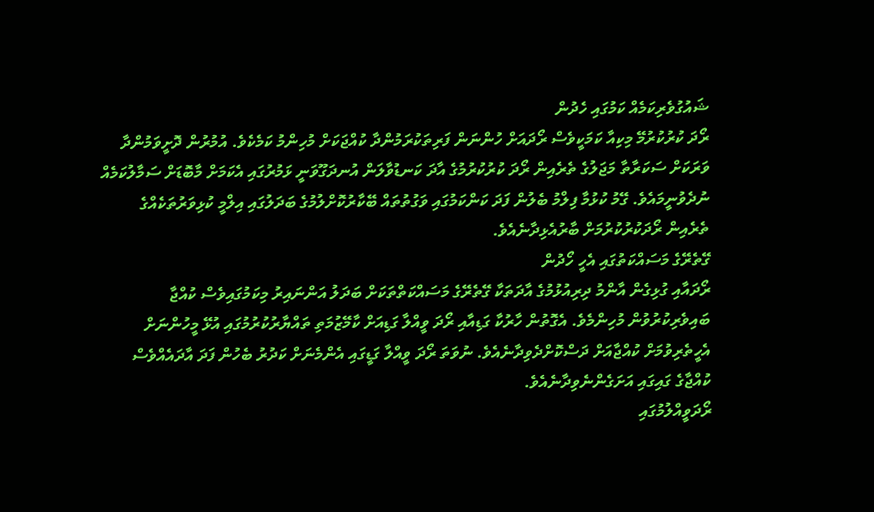ޝައުގުވެރިކަމެއް ކަމުގައި ހެދުން
ރޯދަ ކުރުކުރުމޭ މިކިއާ ކަމަކީވެސް ރޯދައަށް ހުންނަން ފަރިތަކުރަމުންދާ ކުއްޖަކަށް މުހިންމު ކަމެކެވެ. އުމުރުން ދޮށީވަމުންދާ ވަރަކަށް ސަކަރާތާ މަޖަލުގެ ތެރެއިން ރޯދަ ކުރުކުރުމުގެ އާދަ ކަނޑުވާލަން އުނދަގޫވަނީ ޅަމުރުގައި އެކަމަށް މާބޮޑަށް ސަމާލުކަމެއް ނުދެވުނީމައެވެ. ގޭމު ކުޅުމާ ފިލްމު ބެލުން ފަދަ ކަންކަމުގައި ވަގުތުތައް ބޭކާރުކޮށްލުމުގެ ބަދަލުގައި އިލްމީ ކުޅިވަރުތަކެއްގެ ތެރެއިން ރޯދަކުރުކުރުމަށް ބާރުއެޅިދާނެއެވެ.
ގޭތެރޭގެ މަސައްކަތުގައި އެހީ ހޯދުން
ރޯދައާއި ގުޅިގެން އާންމު ދިރިއުޅުމުގެ އާދަތަކާ ގޭތެރޭގެ މަސައްކަތްތަކަށް ބަދަލު އަންނައިރު މިކަމުގައިވެސް ކުއްޖާ ބައިވެރިކުރުވުން މުހިންމެވެ. އެގޮތުން ހާރުކާ ގަޑިއާއި ރޯދަ ވީއްލާ ގަޑިއަށް ކާމޭޒުމަތި ތައްޔާރުކުރުމުގައި އުޅޭ މީހުންނަށް އެހީތެރިވުމަށް ކުއްޖާއަށް ދަސްކޮށްދެވިދާނެއެވެ. ނުވަތަ ރޯދަ ވީއްލާ ގަޑީގައި އެންމެނަށް ކަދުރު ބެހުން ފަދަ އާދައެއްވެސް ކުއްޖާގެ ގައިގައި އަށަގެންނެވިދާނެއެވެ.
ރޯދަވީއްލުމުގައި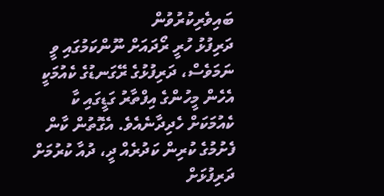ބައިވެރިކުރުވުން
ދަރިފުޅު ހުރީ ރޯދައަށް ނޫންކަމުގައި ވީ ނަމަވެސް، ދަރިފުޅުގެ ރޭގަނޑުގެ ކެއުމަކީ އެހެން މީހުންގެ އިފްތާރު ގަޑީގައި ކާ ކެއުމަކަށް ހެދިދާނެއެވެ. އެގޮތުން ކާން ފެށުމުގެ ކުރިން ކަދުރެއް ދީ، ދުއާ ކުރުމަށް ދަރިފުޅަށް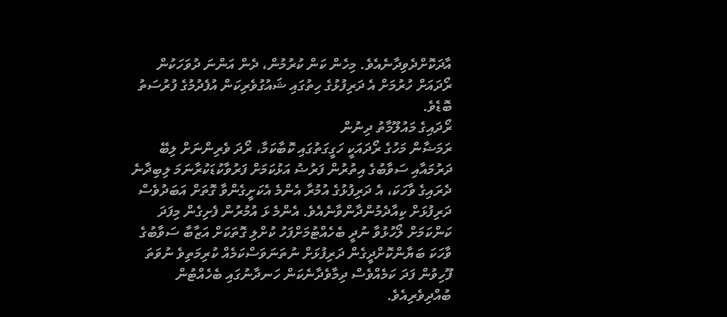އާދަކޮށްދެވިދާނެއެވެ. މިހެން ކަން ކުރުމުން، ދެން އަންނަ ދުވަހަކުން ރޯދައަށް ހުރުމަށް އެ ދަރިފުޅުގެ ހިތުގައި ޝައުގުވެރިކަން އުފެދުމުގެ ފުރުސަތު ބޮޑެވެ.
ރޯދައިގެ މައުލޫމާތު ދިނުން
ރަމަޟާން މަހުގެ ރޯދައަކީ ހަގީގަތުގައި ކޮބާކަމާ، ރޯދަ ވެރިންނަށް ލިބޭ ދަރުމައާއި ސަވާބުގެ އިތުރުން ފަރުޟު އަޅުކަމަށް ފަރުވާކުޑަކުރާނަމަ ލިބިދާނެ ދެރައިގެ ވާހަކަ، އެ ދަރިފުޅުގެ އުމުރާ އެންމެ އެކަށީގެންވާ ގޮތަށް އަބަދުވެސް ދަރިފުޅަށް ކިއާދެމުންދާންވާނެއެވެ. އެންމެ ޅަ އުމުރުން ފެށިގެން މިފަދަ ކަންކަމަށް ލޯހުޅުވާ ނުދީ ބެހެއްޓުމަށްފަހު ކުށްލި ގޮތަކަށް އަޒާބާ ސަވާބުގެ ވާހަކަ ބަޔާންކޮށްދީގެން ދަރިފުޅަށް ނުތަނަވަސްކަމެއް ކުރިމަތިވެ ނުވަތަ ފޫހިވުން ފަދަ ކަމެއްވެސް ދިމާވެދާނެކަން ހަނދާނުގައި ބެހެއްޓުން ބުއްދިވެރިއެވެ.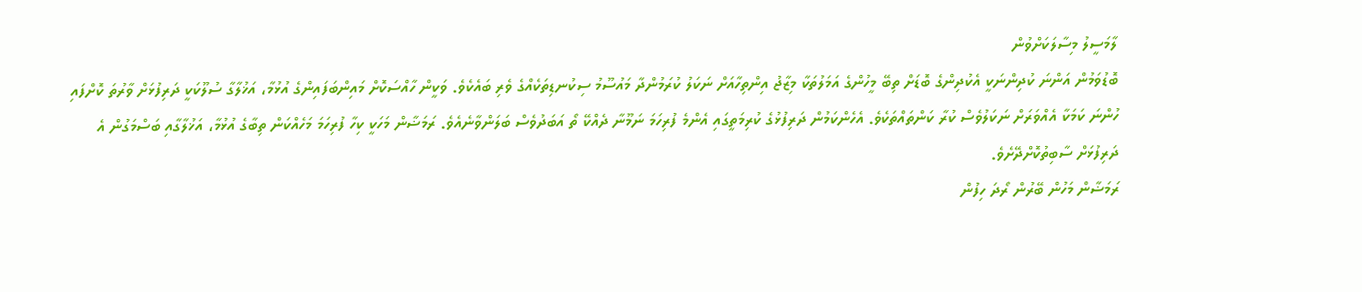ލާމަސީލު މިސާލަކަށްވުން
ބޮޑުވަމުން އަންނަ ކުދިންނަކީ އެކުދިންގެ ބޮޑަށް ތިބޭ މީހުންގެ އަމަލުތަކާ މިޒާޖު އިންތިހާއަށް ނަކަލު ކުރަމުންދާ މައުސޫމު ސިކުނޑިތަކެއްގެ ވެރި ބައެކެވެ. ވަކީން ހާއްސަކޮށް މައިންބަފައިންގެ އުޅުމާ، އަޚުލާގާ ސުލޫކަކީ ދަރިފުޅަށް ވާރުތަ ކޮށްފައި ހުންނަ ކަމަކާ އެއްވަރަށް ނަކަލުވެސް ކުރާ ކަންތައްތަކެވެ. އެހެންކަމުން ދަރިފުޅުގެ ކުރިމަތީގައި އެންމެ ފުރިހަމަ ނަމޫނާ ދެއްކޭ ތޯ އަބަދުވެސް ބަލަންވާނެއެވެ. ރަމަޟާން މަހަކީ ކިހާ ފުރިހަމަ މަހެއްކަން ތިބާގެ އުޅުމާ، އަޚުލާގާއި ބަސްމަގުން އެ ދަރިފުޅަށް ސާބިތުކޮށްދޭށެވެ.
ރަމަޟާން މަހުން ބޭރުން ރޯދަ ހިފުން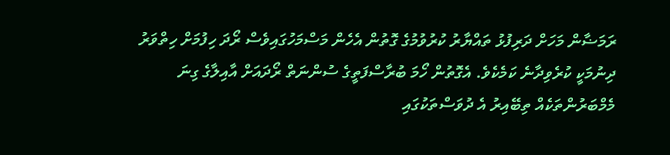ރަމަޟާން މަހަށް ދަރިފުޅު ތައްޔާރު ކުރުވުމުގެ ގޮތުން އެހެން މަސްމަހުގައިވެސް ރޯދަ ހިފުމަށް ހިތްވަރު ދިނުމަކީ ކުރެވިދާނެ ކަމެކެވެ. އެގޮތުން ހޯމަ ބުރާސްފަތީގެ ސުންނަތް ރޯދައަށް އާއިލާގެ ގިނަ މެމްބަރުންތަކެއް ތިބޭއިރު އެ ދުވަސްތަކުގައި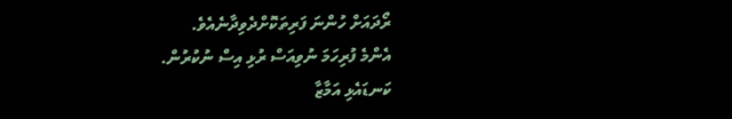ރޯދައަށް ހުންނަ ފަރިތަކޮށްދެވިދާނެއެވެ.
އެންމެ ފުރިހަމަ ނުވިއަސް ރުޅި އިސް ނުކުރުން.
ކަނޑައެޅި އަމާޒާ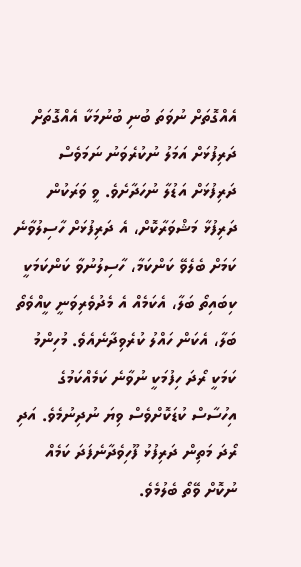އެއްގޮތަށް ނުވަތަ ބުނި ބުނުމަކާ އެއްގޮތަށް ދަރިފުޅަށް އަމަލު ނުކުރެވަނު ނަމަވެސް ދަރިފުޅަށް އަޑުލާ ނުހަދާށެވެ. ވީ ވަރަކުން ދަރިފުޅާ މަޝްވަރާކޮށް، އެ ދަރިފުޅަށް ހާސިލުވާނެ ކަމަށް ބެލެވޭ ކަންކަމާ، ހާސިލުނުވާ ކަންކަމަކީ ކިބައިތޯ ބަލާ، އެކަމެއް އެ މެދުވެރިވަނީ ކީއްވެތޯ ބަލާ، އެކަން ހައްލު ކުރެވިދާނެއެވެ. މުހިންމު ކަމަކީ ރޯދަ ހިފުމަކީ ނުވާނެ ކަމެއްކަމުގެ އިހުސާސް ކުޑަކޮށްވެސް ވިޔަ ނުދިނުމެވެ. އަދި ރޯދަ މަތިން ދަރިފުޅު ފޫހިވެދާނެފަދަ ކަމެއް ނުކޮށް ވޭތޯ ބެލުމެވެ.